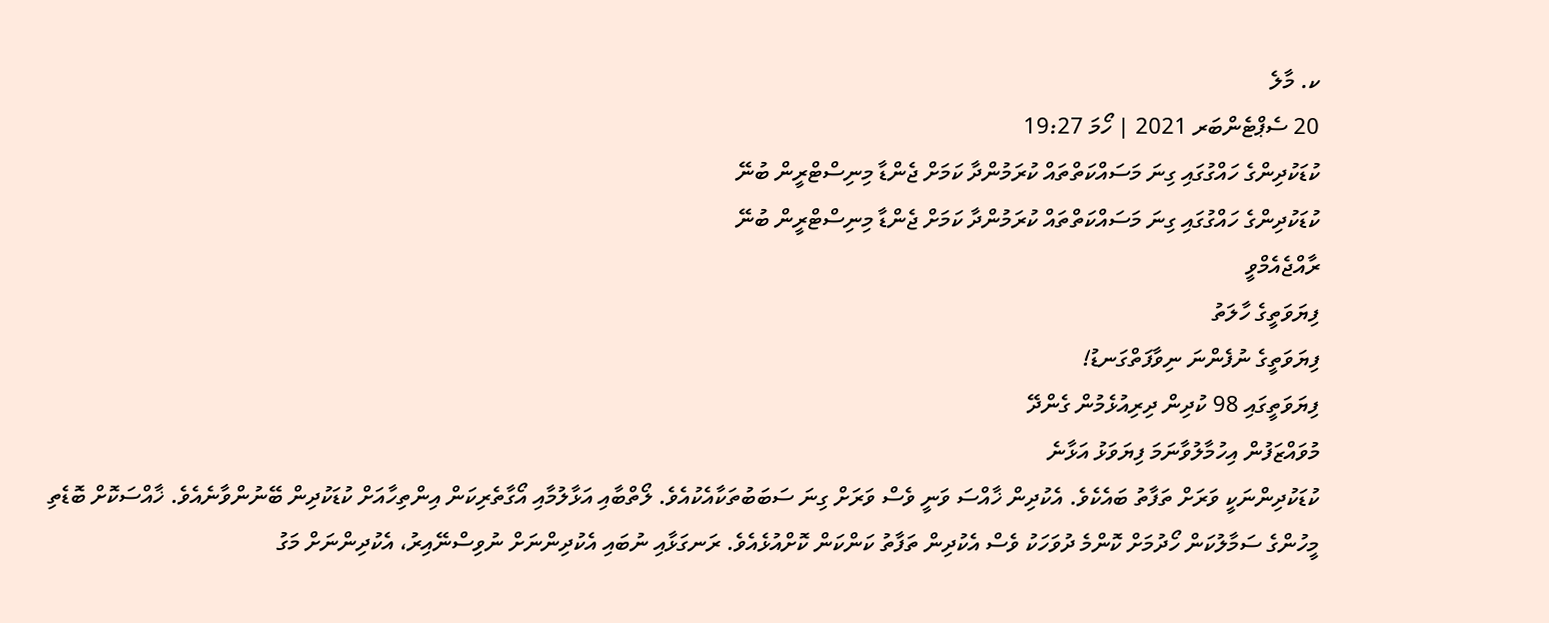ކ. މާލެ
20 ސެޕްޓެންބަރ 2021 | ހޯމަ 19:27
ކުޑަކުދިންގެ ހައްގުގައި ގިނަ މަސައްކަތްތައް ކުރަމުންދާ ކަމަށް ޖެންޑާ މިނިސްޓްރީން ބުނޭ
ކުޑަކުދިންގެ ހައްގުގައި ގިނަ މަސައްކަތްތައް ކުރަމުންދާ ކަމަށް ޖެންޑާ މިނިސްޓްރީން ބުނޭ
ރާއްޖެއެމްވީ
ފިޔަވަތީގެ ހާލަތު
ފިޔަވަތީގެ ނުފެންނަ ނިވާފަތްގަނޑު!
ފިޔަވަތީގައި 98 ކުދިން ދިރިއުޅެމުން ގެންދޭ
މުވައްޒަފުން އިހުމާލުވާނަމަ ފިޔަވަޅު އަޅާނެ
ކުޑަކުދިންނަކީ ވަރަށް ތަފާތު ބައެކެވެ. އެކުދިން ޚާއްސަ ވަނީ ވެސް ވަރަށް ގިނަ ސަބަބުތަކާއެކުއެވެ. ލޯތްބާއި އަޅާލުމާއި އޯގާތެރިކަން އިންތިހާއަށް ކުޑަކުދިން ބޭނުންވާނެއެވެ. ޚާއްސަކޮށް ބޮޑެތި މީހުންގެ ސަމާލުކަން ހޯދުމަށް ކޮންމެ ދުވަހަކު ވެސް އެކުދިން ތަފާތު ކަންކަން ކޮށްއުޅެއެވެ. ރަނގަޅާއި ނުބައި އެކުދިންނަށް ނުވިސްނޭއިރު، އެކުދިންނަށް މަގު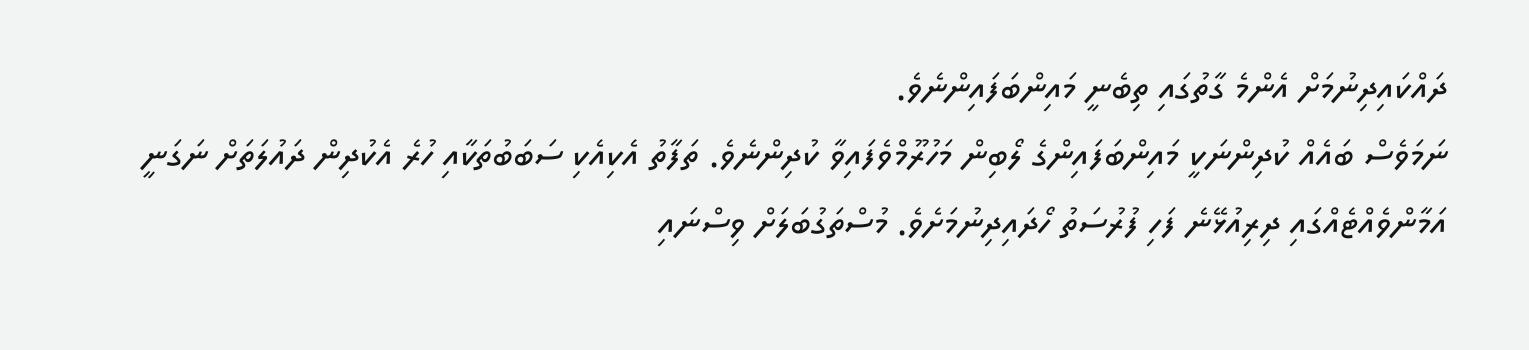ދައްކައިދިނުމަށް އެންމެ ގާތުގައި ތިބެނީ މައިންބަފައިންނެވެ.
ނަމަވެސް ބައެއް ކުދިންނަކީ މައިންބަފައިންގެ ލޯބިން މަހުރޫމްވެފައިވާ ކުދިންނެވެ. ތަފާތު އެކިއެކި ސަބަބުތަކާއި ހުރެ އެކުދިން ދައުލަތަށް ނަގަނީ އަމާންވެއްޓެއްގައި ދިރިއުޅޭނެ ފަހި ފުރުސަތު ހޯދައިދިނުމަށެވެ. މުސްތަގުބަލަށް ވިސްނައި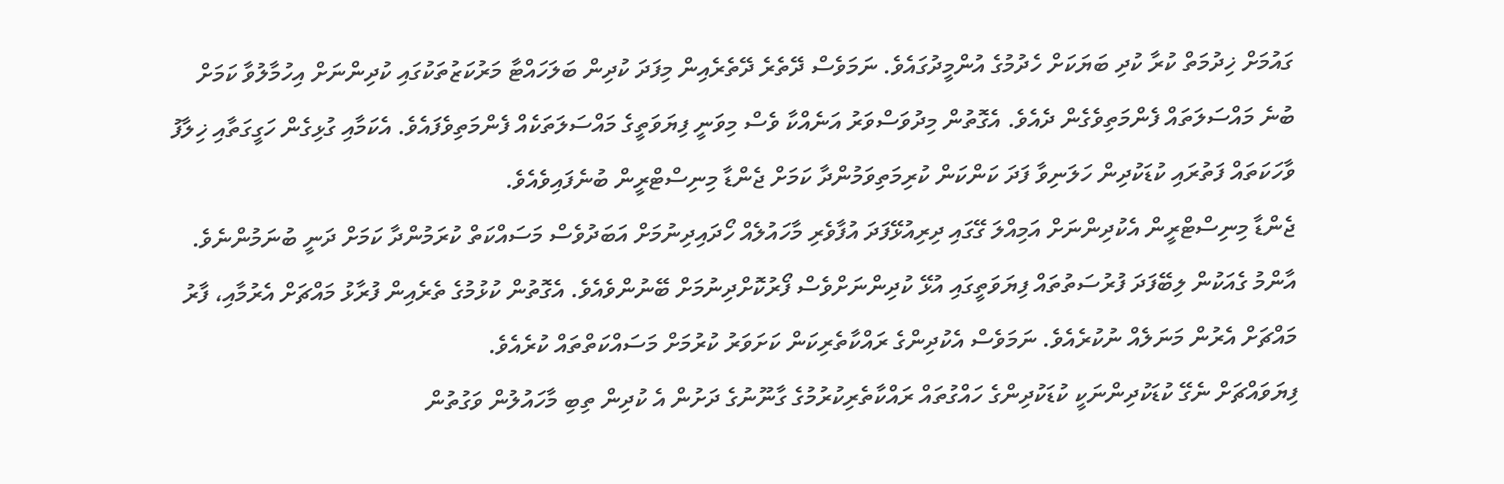ގައުމަށް ޚިދުމަތް ކުރާ ކުދި ބަޔަކަށް ހެދުމުގެ އުންމީދުގައެވެ. ނަމަވެސް ދޭތެރެ ދޭތެރެއިން މިފަދަ ކުދިން ބަލަހައްޓާ މަރުކަޒުތަކުގައި ކުދިންނަށް އިހުމާލުވާ ކަމަށް ބުނެ މައްސަލަތައް ފެންމަތިވެގެން ދެއެވެ. އެގޮތުން މިދުވަސްވަރު އަނެއްކާ ވެސް މިވަނީ ފިޔަވަތީގެ މައްސަލަތަކެއް ފެންމަތިވެފައެވެ. އެކަމާއި ގުޅިގެން ހަގީގަތާއި ޚިލާފު ވާހަކަތައް ފަތުރައި ކުޑަކުދިން ހަލަނިވާ ފަދަ ކަންކަން ކުރިމަތިވަމުންދާ ކަމަށް ޖެންޑާ މިނިސްޓްރީން ބުނެފައިވެއެވެ.
ޖެންޑާ މިނިސްޓްރީން އެކުދިންނަށް އަމިއްލަ ގޭގައި ދިރިއުޅޭފަދަ އުފާވެރި މާހައުލެއް ހޯދައިދިނުމަށް އަބަދުވެސް މަސައްކަތް ކުރަމުންދާ ކަމަށް ދަނީ ބުނަމުންނެވެ. އާންމު ގެއަކުން ލިބޭފަދަ ފުރުސަތުތައް ފިޔަވަތީގައި އުޅޭ ކުދިންނަށްވެސް ފޯރުކޮށްދިނުމަށް ބޭނުންވެއެވެ. އެގޮތުން ކުޅުމުގެ ތެރެއިން ފުރާޅު މައްޗަށް އެރުމާއި، ފާރު މައްޗަށް އެރުން މަނަލެއް ނުކުރެއެވެ. ނަމަވެސް އެކުދިންގެ ރައްކާތެރިކަން ކަށަވަރު ކުރުމަށް މަސައްކަތްތައް ކުރެއެވެ.
ފިޔަވައްޗަށް ނެގޭ ކުޑަކުދިންނަކީ ކުޑަކުދިންގެ ހައްގުތައް ރައްކާތެރިކުރުމުގެ ގާނޫނުގެ ދަށުން އެ ކުދިން ތިބި މާހައުލުން ވަގުތުން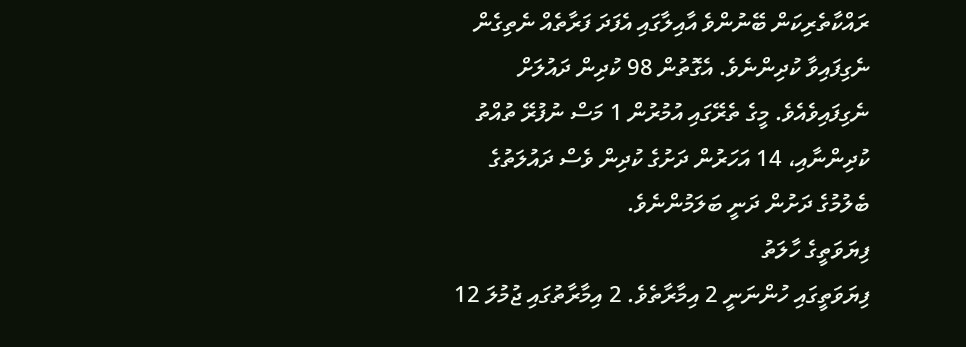ރައްކާތެރިކަން ބޭނުންވެ އާއިލާގައި އެފަދަ ފަރާތެއް ނެތިގެން ނެގިފައިވާ ކުދިންނެވެ. އެގޮތުން 98 ކުދިން ދައުލަށް ނެގިފައިވެއެވެ. މީގެ ތެރޭގައި އުމުރުން 1 މަސް ނުފުރޭ ތުއްތު ކުދިންނާއި، 14 އަހަރުން ދަށުގެ ކުދިން ވެސް ދައުލަތުގެ ބެލުމުގެ ދަށުން ދަނީ ބަލަމުންނެވެ.
ފިޔަވަތީގެ ހާލަތު
ފިޔަވަތީގައި ހުންނަނީ 2 އިމާރާތެވެ. 2 އިމާރާތުގައި ޖުމުލަ 12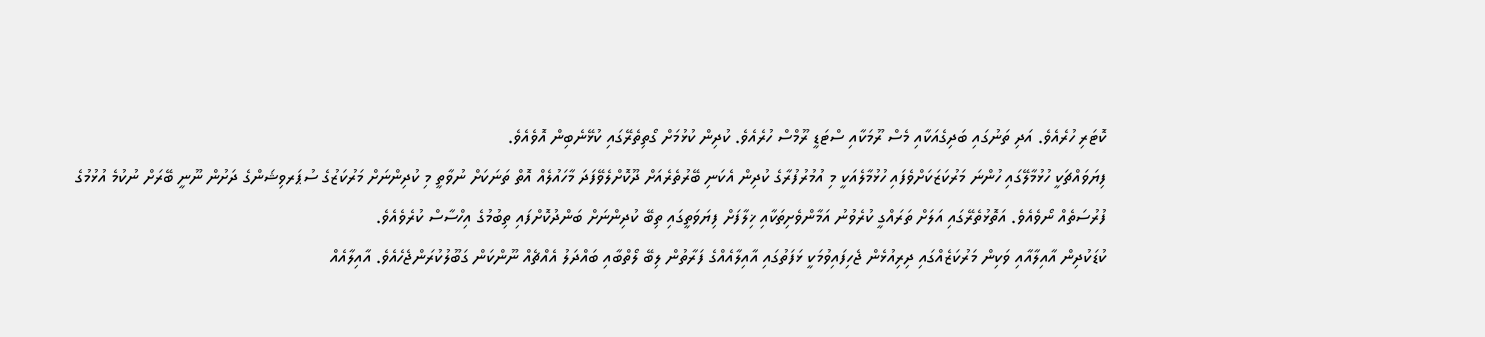ކޮޓަރި ހުރެއެވެ. އަދި ތަނުގައި ބަދިގެއަކާއި މެސް ރޫމަކާއި ސްޓަޑީ ރޫމްސް ހުރެއެވެ. ކުދިން ކުޅުމަށް ގޯތިތެރޭގައި ކުޅޭނެބިން އޮވެއެވެ.
ފިޔަވައްޗަކީ ހުޅުމާލޭގައި ހުންނަ މަރުކަޒަކަށްވެފައި ހުޅުމާލެއަކީ މި އުމުރުފުރާގެ ކުދިން އެކަނި ބޭރުތެރެއަށް ދޫކޮށްލެވޭފަދަ މާހައުލެއް އޮތް ތަނަކަށް ނުވާތީ މި ކުދިންނަށް މަރުކަޒުގެ ސުޕަރވިޝަންގެ ދަށުން ނޫނީ ބޭރަށް ނުކުމެ އުޅުމުގެ ފުރުސަތެއް ނޯވެއެވެ. އަތޮޅުތެރޭގައި އަލަށް ތަރައްގީ ކުރެވުނު އަމާންވެށިތަކާއި ޚިލާފަށް ފިޔަވަތީގައި ތިބޭ ކުދިންނަށް ބަންދުކޮށްފައި ތިބުމުގެ އިހްސާސް ކުރެވެއެވެ.
ކުޑަކުދިން އާއިލާއާއި ވަކިން މަރުކަޒެއްގައި ދިރިއުޅެން ޖެހިފައިވުމަކީ ޅަފަތުގައި އާއިލާއެއްގެ ފަރާތުން ލިބޭ ލޯތްބާއި ބައްދަލު އެއްޗެއް ނޫންކަން ގަބޫލުކުރަންޖެހެއެވެ. އާއިލާއެއް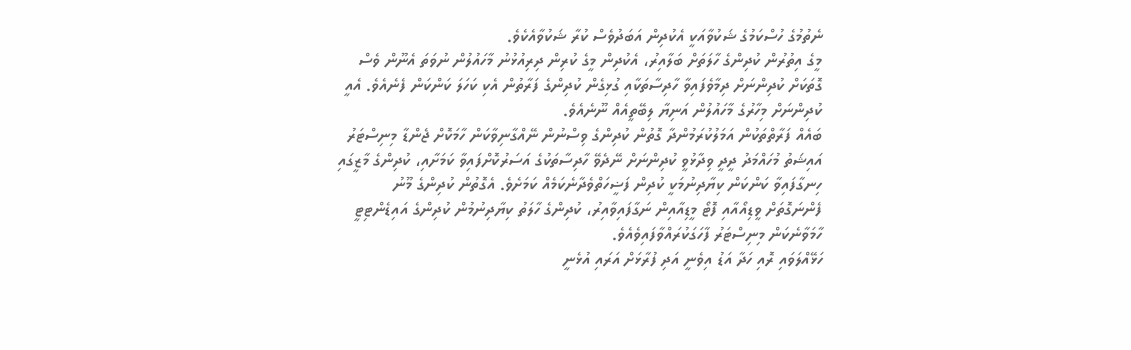ނެތުމުގެ ހުސްކަމުގެ ޝަކުވާއަކީ އެކުދިން އަބަދުވެސް ކުރާ ޝަކުވާއެކެވެ.
މީގެ އިތުރުން ކުދިންގެ ހާލަތަށް ބަލާއިރު، އެކުދިން މީގެ ކުރިން ދިރިއުޅުނު މާހައުލުން ނުވަތަ އެނޫން ވެސް ގޮތަކަށް ކުދިންނަށް ދިމާވެފައިވާ ހާދިސާތަކާއި ގުޅިގެން ކުދިންގެ ފަރާތުން އެކި ކަހަލަ ކަންކަން ފެނެއެވެ. އެއީ ކުދިންނަށް މިހާރުގެ މާހައުލުން އަނިޔާ ލިބޭތީއެއް ނޫނެއެވެ.
ބައެއް ފަރާތްތަކުން އަމަލުކުރަމުންދާ ގޮތުން ކުދިންގެ ވިސްނުން ނޭއްގާނިވާކަން ހާމަކޮށް ޖެންޑާ މިނިސްޓަރު އައިޝަތު މުހައްމަދު ދީދީ ވިދާޅުވީ ކުދިންނަށް ނޭދެވޭ ހާދިސާތަކުގެ އަސަރުކޮށްފައިވާ ކަމަށާއި، ކުދިންގެ މާޒީގައި ހިނގާފައިވާ ކަންކަން ކިޔާދިނުމަކީ ކުދިން ފަޟީހަތްވެދާނެކަމެއް ކަމަށެވެ. އެގޮތުން ކުދިންގެ މޫނު ފެންނަގޮތަށް ވީޑިއޯއާއި ފޮޓޯ މީޑިއާއިން ނަގާފައިވާއިރު، ކުދިންގެ ހާލަތު ކިޔާދިނުމުން ކުދިންގެ އައިޑެންޓިޓީ ހާމަވާނެކަން މިނިސްޓަރު ފާހަގަކުރައްވާފައިވެއެވެ.
ހަޅޭއްލަވައި ރޮއި ހަދާ އަޑު އިވެނީ އަދި ފުރާޅަށް އަރައި އުޅެނީ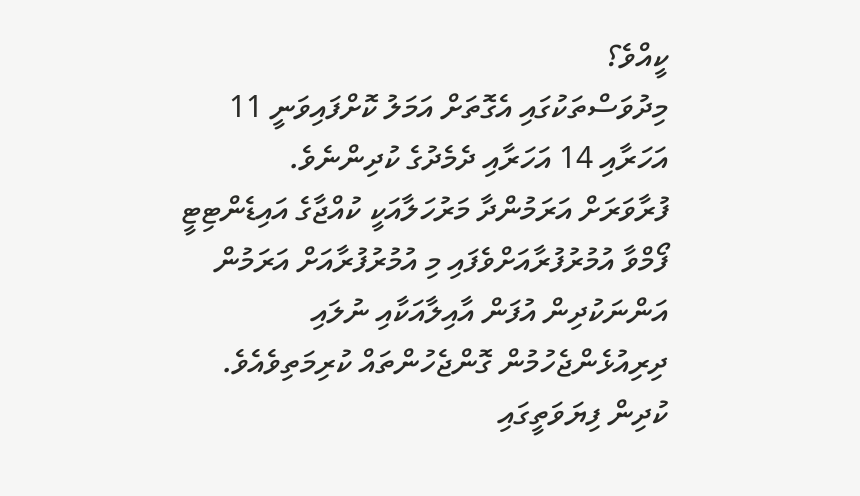ކީއްވެ؟
މިދުވަސްތަކުގައި އެގޮތަށް އަމަލު ކޮށްފައިވަނީ 11 އަހަރާއި 14 އަހަރާއި ދެމެދުގެ ކުދިންނެވެ.
ފުރާވަރަށް އަރަމުންދާ މަރުހަލާއަކީ ކުއްޖާގެ އައިޑެންޓިޓީ ފޯމްވާ އުމުރުފުރާއަށްވެފައި މި އުމުރުފުރާއަށް އަރަމުން އަންނަކުދިން އުފަން އާއިލާއަކާއި ނުލައި ދިރިއުޅެންޖެހުމުން ގޮންޖެހުންތައް ކުރިމަތިވެއެވެ. ކުދިން ފިޔަވަތީގައި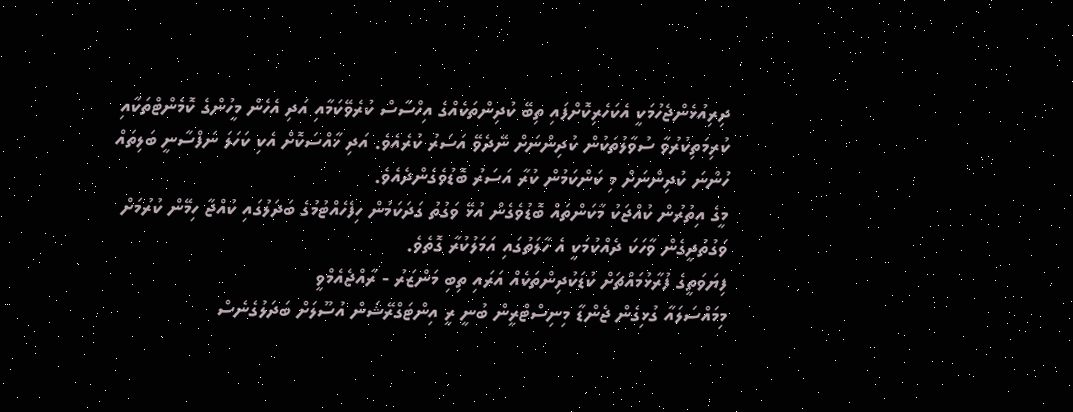ދިރިއުޅެންޖެހުމަކީ އެކަހެރިކޮށްފައި ތިބޭ ކުދިންތަކެއްގެ އިހްސާސް ކުރެވޭކަމާއި އަދި އެހެން މީހުންގެ ކޮމެންޓްތަކާއި ކުރިމަތިކުރުވާ ސުވާލުތަކުން ކުދިންނަށް ނޭދެވޭ އަސަރު ކުރެއެވެ. އަދި ޚާއްސަކޮށް އެކި ކަހަލަ ނަފްސާނީ ބަލިތައް ހުންނަ ކުދިންނަށް މި ކަންކަމުން ކުރާ އަސަރު ބޮޑުވެގެންދެއެވެ.
މީގެ އިތުރުން ކުއްޖަކު މާކަންތައް ބޮޑުވެގެން އުޅޭ ވަގުތު ގަދަކަމުން ހިފެހެއްޓުމުގެ ބަދަލުގައި ކުއްޖާ ހިމޭން ކުރުމަށް ވަގުތުދީގެން ވާހަކަ ދެއްކުމަކީ އެ ހާލަތުގައި އަމަލުކުރާ ގޮތެވެ.
ފިޔަވަތީގެ ފުރާޅުމައްޗަށް ކުޑަކުދިންތަކެއް އަރައި ތިބި މަންޒަރު - ރާއްޖެއެމްވީ
މިމައްސަލައާ ގުޅިގެން ޖެންޑާ މިނިސްޓްރީން ބުނީ ރީ އިންޓަގްރޭޝަން އުސޫލަށް ބަދަލުގެނެސް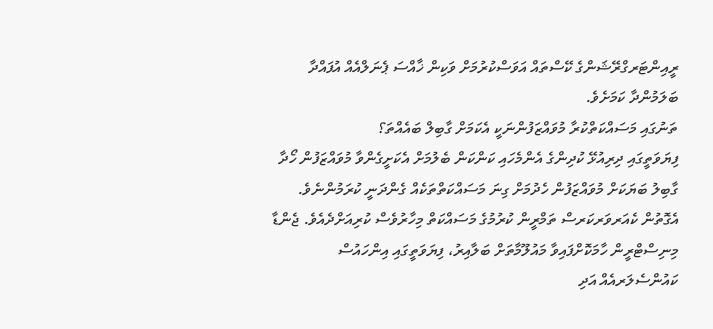ރީއިންޓަރގްރޭޝަންގެ ކޭސްތައް އަވަސްކުރުމަށް ވަކިން ޚާއްސަ ޕެނަލްއެއް އުފައްދާ ބަލަމުންދާ ކަމަށެވެ.
ތަނުގައި މަސައްކަތްކުރާ މުވައްޒަފުންނަކީ އެކަމަށް ގާބިލް ބައެއްތަ؟
ފިޔަވަތީގައި ދިރިއުޅޭ ކުދިންގެ އެންމެހައި ކަންކަން ބެލުމަށް އެކަށީގެންވާ މުވައްޒަފުން ހޯދާ ގާބިލު ބަޔަކަށް މުވައްޒަފުން ހެދުމަށް ގިނަ މަސައްކަތްތަކެއް ގެންދަނީ ކުރަމުންނެވެ. އެގޮތުން ކެއަރވަރކަރސް ތަމްރީން ކުރުމުގެ މަސައްކަތް މިހާރުވެސް ކުރިއަށްދެއެވެ. ޖެންޑާ މިނިސްޓްރީން ހާމަކޮށްފައިވާ މައުލޫމާތަށް ބަލާއިރު، ފިޔަވަތީގައި އިންހައުސް ކައުންސެލަރއެއް އަދި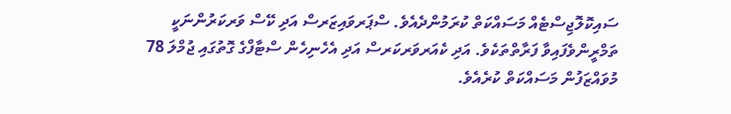ސައިކޮލޮޖިސްޓެއް މަސައްކަތް ކުރަމުންދެއެވެ. ސްޕަރވައިޒަރސް އަދި ކޭސް ވަރކަރުންނަކީ ތަމްރީންވެފައިވާ ފަރާތްތަކެވެ. އަދި ކެއަރވަރކަރސް އަދި އެހެނިހެން ސްޓާފްގެ ގޮތުގައި ޖުމްލަ 78 މުވައްޒަފުން މަސައްކަތް ކުރެއެވެ.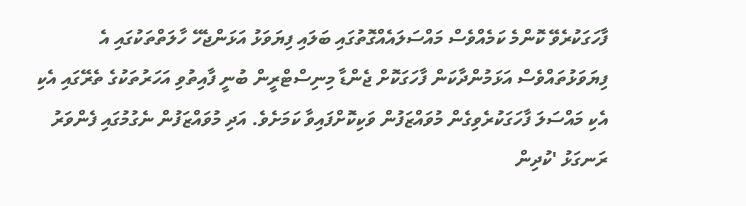ފާހަގަކުރެވޭ ކޮންމެ ކަމެއްވެސް މައްސަލައެއްގޮތުގައި ބަލައި ފިޔަވަޅު އަޅަންޖެހޭ ހާލަތްތަކުގައި އެ ފިޔަވަޅުތައްވެސް އަޅަމުންދާކަން ފާހަގަކޮށް ޖެންޑާ މިނިސްޓްރީން ބުނީ ފާއިތުވި އަހަރުތަކުގެ ތެރޭގައި އެކި އެކި މައްސަލަ ފާހަގަކުރެވިގެން މުވައްޒަފުން ވަކިކޮށްފައިވާ ކަމަށެވެ. އަދި މުވައްޒަފުން ނެގުމުގައި ފެންވަރު ރަނގަޅު 'ކުދިން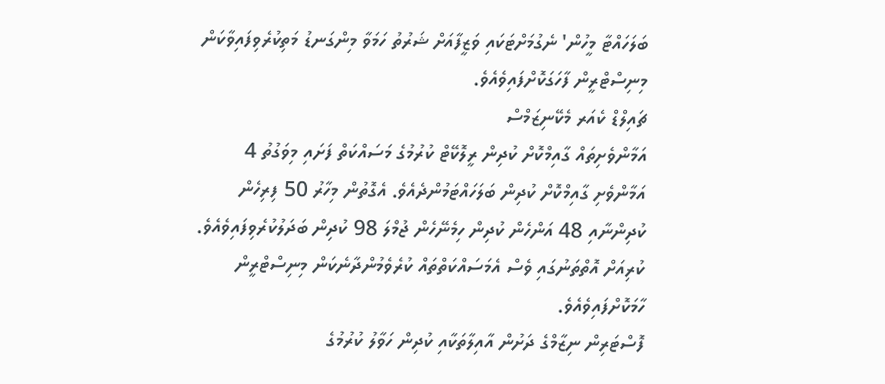ބަލަހައްޓާ މީހުން' ނެގުމަށްޓަކައި ވަޒީފާއަށް ޝަރުތު ހަމަވާ މިންގަނޑު މަތިކުރެވިފައިވާކަން މިނިސްޓްރީން ފާހަގަކޮށްފައިވެއެވެ.
ޗައިލްޑް ކެއަރ މެކޭނިޒަމްސް
އަމާންވެށިތައް ގާއިމްކޮށް ކުދިން ރީލޮކޭޓް ކުރުމުގެ މަސައްކަތް ފަށައި މިވަގުތު 4 އަމާންވެށި ގާއިމްކޮށް ކުދިން ބަލަހައްޓަމުންދެއެވެ. އެގޮތުން މިހާރު 50 ފިރިހެން ކުދިންނާއި 48 އަންހެން ކުދިން ހިމެނޭހެން ޖުމްލަ 98 ކުދިން ބަދަލުކުރެވިފައިވެއެވެ. ކުރިއަށް އޮތްތަނުގައި ވެސް އެމަސައްކަތްތައް ކުރެވެމުންދާނެކަން މިނިސްޓްރީން ހާމަކޮށްފައިވެއެވެ.
ފޮސްޓަރިން ނިޒާމްގެ ދަށުން އާއިލާތަކާއި ކުދިން ހަވާލު ކުރުމުގެ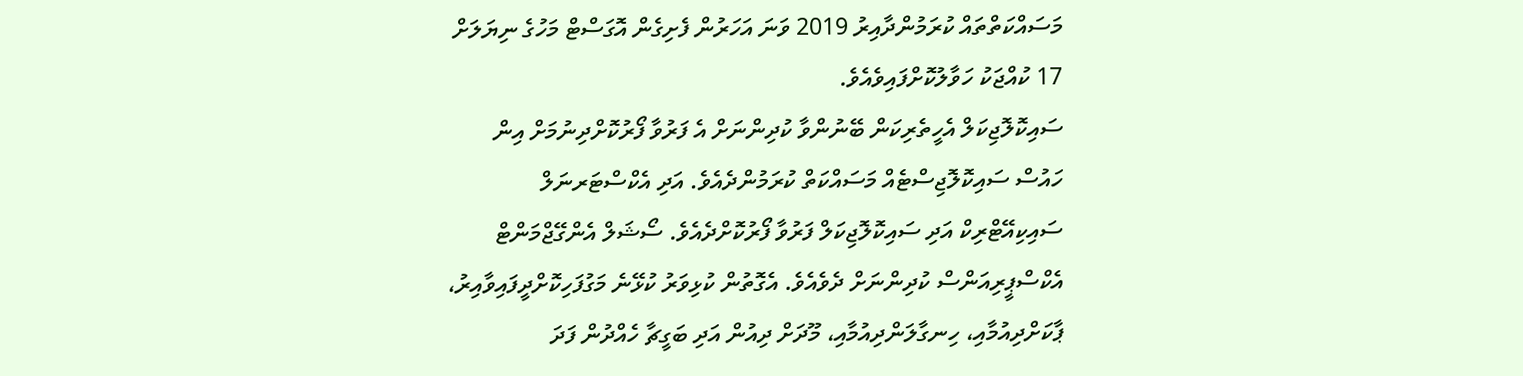މަސައްކަތްތައް ކުރަމުންދާއިރު 2019 ވަނަ އަހަރުން ފެށިގެން އޮގަސްޓް މަހުގެ ނިޔަލަށް 17 ކުއްޖަކު ހަވާލުކޮށްފައިވެއެވެ.
ސައިކޮލޮޖިކަލް އެހީތެރިކަން ބޭނުންވާ ކުދިންނަށް އެ ފަރުވާ ފޯރުކޮށްދިނުމަށް އިން ހައުސް ސައިކޮލޮޖިސްޓެއް މަސައްކަތް ކުރަމުންދެއެވެ. އަދި އެކްސްޓަރނަލް ސައިކިއޭޓްރިކް އަދި ސައިކޮލޮޖިކަލް ފަރުވާ ފޯރުކޮށްދެއެވެ. ސޯޝަލް އެންގޭޖްމަންޓް އެކްސްޕީރިއަންސް ކުދިންނަށް ދެވެއެވެ. އެގޮތުން ކުޅިވަރު ކުޅޭނެ މަގުފަހިކޮށްދީފައިވާއިރު، ޕާކަށްދިއުމާއި، ހިނގާލަންދިއުމާއި، މޫދަށް ދިއުން އަދި ބަގީޗާ ހެއްދުން ފަދަ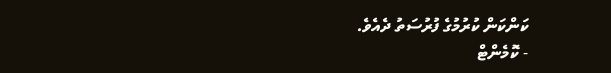ކަންކަން ކުރުމުގެ ފުރުސަތު ދެއެވެ.
- ކޮމެންޓް